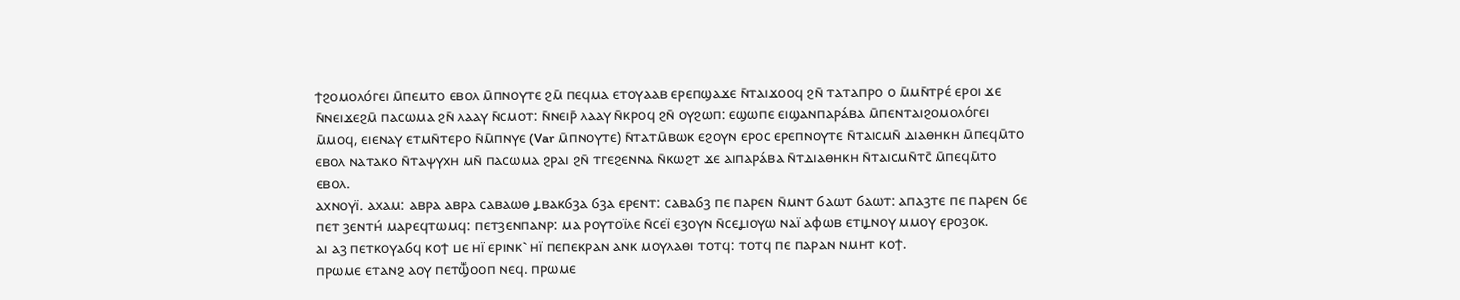ϯϩⲟⲙⲟⲗⲟ́ⲅⲉⲓ ⲙ̄ⲡⲉⲙⲧⲟ ⲉⲃⲟⲗ ⲙ̄ⲡⲛⲟⲩⲧⲉ ϩⲙ̄ ⲡⲉϥⲙⲁ ⲉⲧⲟⲩⲁⲁⲃ ⲉⲣⲉⲡϣⲁϫⲉ ⲛ̄ⲧⲁⲓϫⲟⲟϥ ϩⲛ̄ ⲧⲁⲧⲁⲡⲣⲟ ⲟ ⲙ̄ⲙⲛ̄ⲧⲣⲉ́ ⲉⲣⲟⲓ ϫⲉ ⲛ̄ⲛⲉⲓϫⲉϩⲙ̄ ⲡⲁⲥⲱⲙⲁ ϩⲛ̄ ⲗⲁⲁⲩ ⲛ̄ⲥⲙⲟⲧ: ⲛ̄ⲛⲉⲓⲣ̄ ⲗⲁⲁⲩ ⲛ̄ⲕⲣⲟϥ ϩⲛ̄ ⲟⲩϩⲱⲡ: ⲉϣⲱⲡⲉ ⲉⲓϣⲁⲛⲡⲁⲣⲁ́ⲃⲁ ⲙ̄ⲡⲉⲛⲧⲁⲓϩⲟⲙⲟⲗⲟ́ⲅⲉⲓ ⲙ̄ⲙⲟϥ, ⲉⲓⲉⲛⲁⲩ ⲉⲧⲙⲛ̄ⲧⲉⲣⲟ ⲛ̄ⲙ̄ⲡⲛⲩⲉ (Var ⲙ̄ⲡⲛⲟⲩⲧⲉ) ⲛ̄ⲧⲁⲧⲙ̄ⲃⲱⲕ ⲉϩⲟⲩⲛ ⲉⲣⲟⲥ ⲉⲣⲉⲡⲛⲟⲩⲧⲉ ⲛ̄ⲧⲁⲓⲥⲙⲛ̄ ⲇⲓⲁⲑⲏⲕⲏ ⲙ̄ⲡⲉϥⲙ̄ⲧⲟ ⲉⲃⲟⲗ ⲛⲁⲧⲁⲕⲟ ⲛ̄ⲧⲁⲯⲩⲭⲏ ⲙⲛ̄ ⲡⲁⲥⲱⲙⲁ ϩⲣⲁⲓ ϩⲛ̄ ⲧⲅⲉϩⲉⲛⲛⲁ ⲛ̄ⲕⲱϩⲧ ϫⲉ ⲁⲓⲡⲁⲣⲁ́ⲃⲁ ⲛ̄ⲧⲇⲓⲁⲑⲏⲕⲏ ⲛ̄ⲧⲁⲓⲥⲙⲛ̄ⲧⲥ̄ ⲙ̄ⲡⲉϥⲙ̄ⲧⲟ ⲉⲃⲟⲗ.
ⲁⲭⲛⲟⲩⲓ̈. ⲁⲭⲁⲙ: ⲁⲃⲣⲁ ⲁⲃⲣⲁ ⲥⲁⲃⲁⲱⲑ ⳗⲃⲁⲕⳓⳍⲁ ⳓⳍⲁ ⲉⲣⲉⲛⲧ: ⲥⲁⲃⲁⳓⳍ ⲡⲉ ⲡⲁⲣⲉⲛ ⲛ̄ⲙⲛⲧ ⳓⲁⲱⲧ ⳓⲁⲱⲧ: ⲁⲡⲁⳍⲧⲉ ⲡⲉ ⲡⲁⲣⲉⲛ ⳓⲉ ⲡⲉⲧ ⳍⲉⲛⲧⲏ́ ⲙⲁⲣⲉϥⲧⲱⲙϥ: ⲡⲉⲧⳍⲉⲛⲡⲁⲛⲣ: ⲙⲁ ⲣⲟⲩⲧⲟⲓ̈ⲗⲉ ⲛ̄ⲥⲉⲓ̈ ⲉⳍⲟⲩⲛ ⲛ̄ⲥⲉⳗⲓⲟⲩⲱ ⲛⲁⲓ̈ ⲁⲫⲱⲃ ⲉⲧⲓⳗⲛⲟⲩ ⲙⲙⲟⲩ ⲉⲣⲟⳍⲟⲕ.
ⲁⲓ ⲁⳍ ⲡⲉⲧⲕⲟⲩⲁⳓϥ ⲕⲟϯ ⳙⲉ ⲏⲓ̈ ⲉⲣⲓⲛⲕ⳿ ⲏⲓ̈ ⲡⲉⲡⲉⲕⲣⲁⲛ ⲁⲛⲕ ⲙⲟⲩⲗⲁⲑⲓ ⲧⲟⲧϥ: ⲧⲟⲧϥ ⲡⲉ ⲡⲁⲣⲁⲛ ⲛⲙⲏⲧ ⲕⲟϯ.
ⲡⲣⲱⲙⲉ ⲉⲧⲁⲛⳉ ⲁⲟⲩ ⲡⲉⲧⳃⲟⲟⲡ ⲛⲉϥ. ⲡⲣⲱⲙⲉ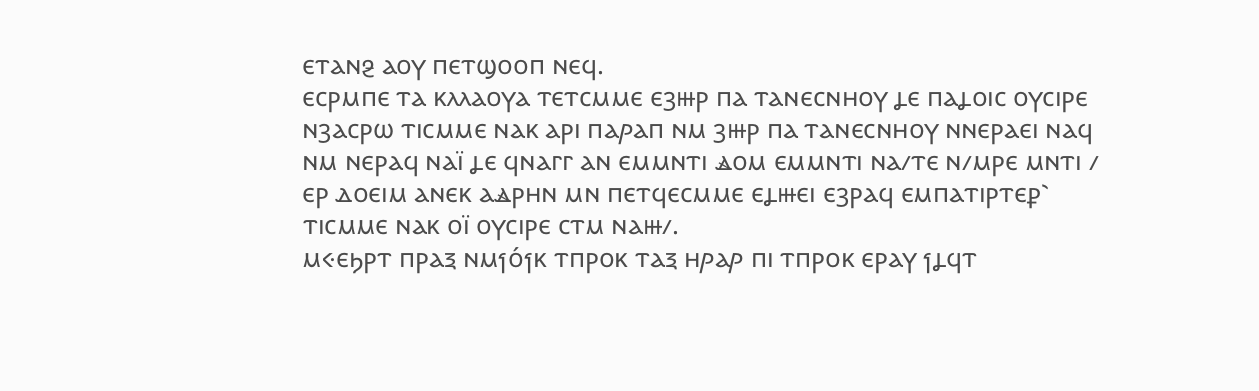ⲉⲧⲁⲛⳉ ⲁⲟⲩ ⲡⲉⲧϣⲟⲟⲡ ⲛⲉϥ.
ⲉⲥⲣⲙⲡⲉ ⲧⲁ ⲕⲗⲗⲁⲟⲩⲁ ⲧⲉⲧⲥⲙⲙⲉ ⲉⳍⲿⲣ ⲡⲁ ⲧⲁⲛⲉⲥⲛⲏⲟⲩ ⳗⲉ ⲡⲁⳗⲟⲓⲥ ⲟⲩⲥⲓⲣⲉ ⲛⳍⲁⲥⲣⲱ ⲧⲓⲥⲙⲙⲉ ⲛⲁⲕ ⲁⲣⲓ ⲡⲁⳏⲁⲡ ⲛⲙ ⳍⲿⲣ ⲡⲁ ⲧⲁⲛⲉⲥⲛⲏⲟⲩ ⲛⲛⲉⲣⲁⲉⲓ ⲛⲁϥ ⲛⲙ ⲛⲉⲣⲁϥ ⲛⲁⲓ̈ ⳗⲉ ϥⲛⲁⲅⲅ ⲁⲛ ⲉⲙⲙⲛⲧⲓ ⳛⲟⲙ ⲉⲙⲙⲛⲧⲓ ⲛⲁⳇⲧⲉ ⲛⳇⲙⲣⲉ ⲙⲛⲧⲓ ⳇ ⲉⲣ ⲇⲟⲉⲓⲙ ⲁⲛⲉⲕ ⲁⳛⲣⲏⲛ ⲙⲛ ⲡⲉⲧϥⲉⲥⲙⲙⲉ ⲉⳗⲿⲉⲓ ⲉⳍⲣⲁϥ ⲉⲙⲡⲁⲧⲓⲣⲧⲉⳁ⳿ ⲧⲓⲥⲙⲙⲉ ⲛⲁⲕ ⲟⲓ̈ ⲟⲩⲥⲓⲣⲉ ⲥⲧⲙ ⲛⲁⲿⳇ.
ⲙⲵⲉϧⲣⲧ ⲡⲣⲁⲝ ⲛⲙⳕⲟ́ⳕⲕ ⲧⲡⲣⲟⲕ ⲧⲁⲝ ⲏⳏⲁⳏ ⲡⲓ ⲧⲡⲣⲟⲕ ⲉⲣⲁⲩ ⳕⳗϥⲧ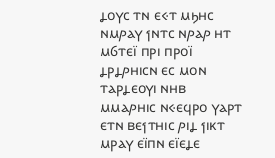ⳗⲟⲩⲥ ⲧⲛ ⲉⲵⲧ ⲙϧⲏⲥ ⲛⲙⳏⲁⲩ ⳕⲛⲧⲥ ⲛⳏⲁⳏ ⲏⲧ ⲙⳓⲧⲉⲓ̈ ⲡⲣⲓ ⲡⲣⲟⲓ̈ ⳗⲣⳗⳏⲏⲓⲥⲛ ⲉⲥ ⲙⲟⲛ ⲧⲁⲣⳗⲉⲟⲩⲓ ⲛⲏⲃ ⲙⲙⲁⳏⲏⲓⲥ ⲛⲵⲉϥⲣⲟ ⲩⲁⲣⲧ ⲉⲧⲛ ⲃⲉⳕⲧⲏⲓⲥ ⳏⲓⳗ ⳕⲓⲕⲧ ⲙⲣⲁⲩ ⲉⲓ̈ⲡⲛ ⲉⲓ̈ⲉⳗⲉ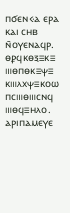ⲡϭⲉⲛⲵⲁ ⲉⲣⲁ ⲕⲁⲓ ⲥⲏⲃ ⲛ̄ⲟⲩⲉⲛⲁϥⲣ.
ⲑⳁϥⲕⲑⲝⲷⲕⲷ ⲽⲑⲡⲑⲕⲷⲯⲷ ⲕⲽⲗⲭⲯⲷⲕⲟⲱ ⲡⲥⲽⲑⲽⲥⲛϥ ⲽⲑϥⲷⲏⲗⲟ. ⲁⲣⲓⲡⲁⲙⲉⲩⲉ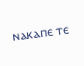ⲛⲁⲕⲁⲡⲉ ⲧⲉ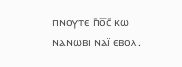ⲡⲛⲟⲩⲧⲉ ⲡ̄ⲟ̅ⲥ̄ ⲕⲱ ⲛⲁⲛⲱⲃⲓ ⲛⲁⲓ̈ ⲉⲃⲟⲗ.